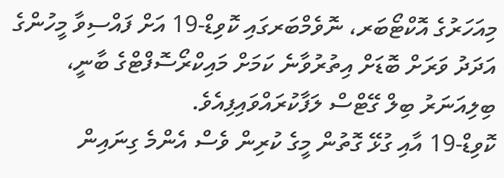މިއަހަރުގެ އޮކްޓޯބަރ، ނޮވެމްބަރގައި ކޮވިޑް-19 އަށް ފައްސިވާ މީހުންގެ އަދަދު ވަރަށް ބޮޑަށް އިތުރުވާނެ ކަމަށް މައިކްރޯސޮފްޓްގެ ބާނީ، ބިލިއަނަރު ބިލް ގޭޓްސް ލަފާކުރައްވައިފިއެވެ.
ކޮވިޑް-19 އާއި ގުޅޭ ގޮތުން މީގެ ކުރިން ވެސް އެންމެ ގިނައިން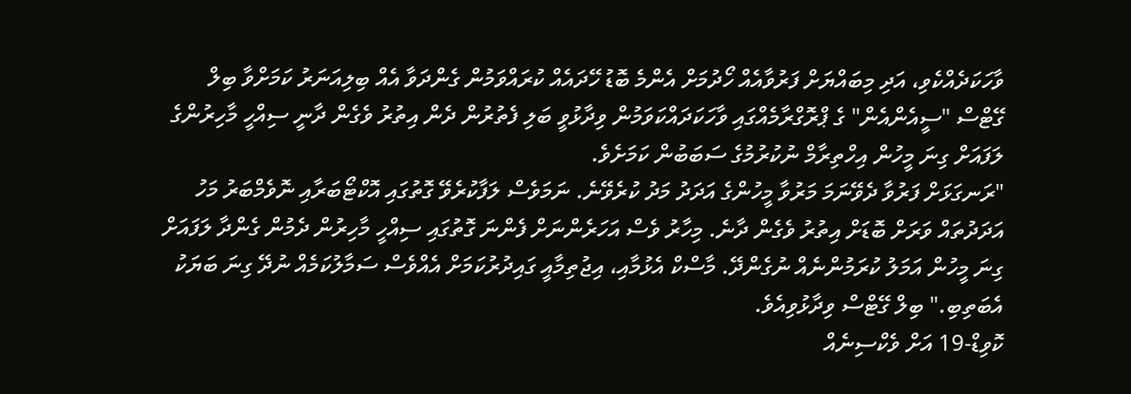ވާހަކަދެއްކެވި، އަދި މިބައްޔަށް ފަރުވާއެއް ހޯދުމަށް އެންމެ ބޮޑު ހޭދައެއް ކުރައްވަމުން ގެންދަވާ އެއް ބިލިއަނަރު ކަމަށްވާ ބިލް ގޭޓްސް "ސީއެންއެން" ގެ ޕްރޮގްރާމެއްގައި ވާހަކަދައްކަވަމުން ވިދާޅުވީ ބަލި ފެތުރުން ދެން އިތުރު ވެގެން ދާނީ ސިއްހީ މާހިރުންގެ ލަފައަށް ގިނަ މީހުން އިހްތިރާމް ނުކުރުމުގެ ސަބަބުން ކަމަށެވެ.
"ރަނގަޅަށް ފަރުވާ ދެވޭނަމަ މަރުވާ މީހުންގެ އަދަދު މަދު ކުރެވޭނެ. ނަމަވެސް ލަފާކުރެވޭ ގޮތުގައި އޮކްޓޯބަރާއި ނޮވެމްބަރު މަހު އަދަދުތައް ވަރަށް ބޮޑަށް އިތުރު ވެގެން ދާނެ. މިހާރު ވެސް އަހަރެންނަށް ފެންނަ ގޮތުގައި ސިއްހީ މާހިރުން ދެމުން ގެންދާ ލަފައަށް ގިނަ މީހުން އަމަލު ކުރަމުންނެއް ނުގެންދޭ. މާސްކް އެޅުމާއި، އިޖުތިމާއީ ގައިދުރުކަމަށް އެއްވެސް ސަމާލުކަމެއް ނުދޭ ގިނަ ބަޔަކު އެބަތިބި." ބިލް ގޭޓްސް ވިދާޅުވިއެވެ.
ކޮވިޑް-19 އަށް ވެކްސިނެއް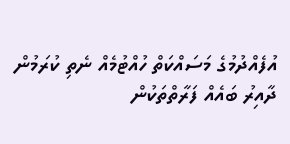އުފެއްދުމުގެ މަސައްކަތް ހުއްޓުމެއް ނެތި ކުރަމުން ދާއިރު ބައެއް ފަރާތްތަކުން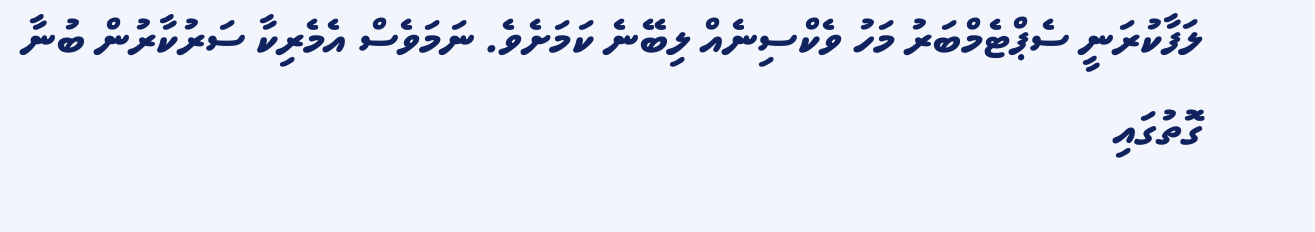ލަފާކުރަނީ ސެޕްޓެމްބަރު މަހު ވެކްސިނެއް ލިބޭނެ ކަމަށެވެ. ނަމަވެސް އެމެރިކާ ސަރުކާރުން ބުނާ ގޮތުގައި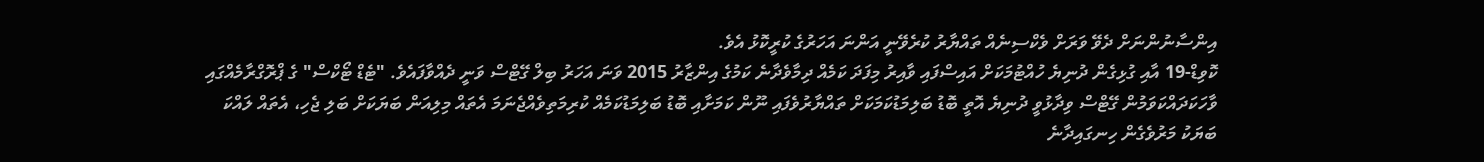އިންސާނުންނަށް ދެވޭ ވަރަށް ވެކްސިނެއް ތައްޔާރު ކުރެވޭނީ އަންނަ އަހަރުގެ ކުރީކޮޅު އެވެ.
ކޮވިޑް-19 އާއި ގުޅިގެން ދުނިޔެ ހުއްޓުމަކަށް އައިސްފައި ވާއިރު މިފަދަ ކަމެއް ދިމާވެދާނެ ކަމުގެ އިންޒާރު 2015 ވަނަ އަހަރު ބިލް ގޭޓްސް ވަނީ ދެއްވާފައެވެ. "ޓެޑް ޓޯކްސް" ގެ ޕްރޮގްރާމެއްގައި ވާހަކަދައްކަވަމުން ގޭޓްސް ވިދާޅުވީ ދުނިޔެ އޮތީ ބޮޑު ބަލިމަޑުކަމަކަށް ތައްޔާރުވެފައި ނޫން ކަމަށާއި ބޮޑު ބަލިމަޑުކަމެއް ކުރިމަތިވެއްޖެނަމަ އެތައް މިލިއަން ބަޔަކަށް ބަލި ޖެހި، އެތައް ލައްކަ ބަޔަކު މަރުވެގެން ހިނގައިދާނެ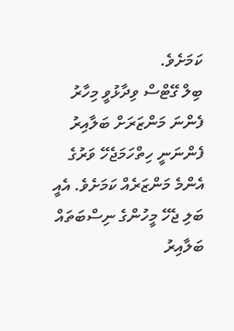ކަމަށެވެ.
ބިލް ގޭޓްސް ވިދާޅުވީ މިހާރު ފެންނަ މަންޒަރަށް ބަލާއިރު ފެންނަނީ ހިތްހަމަޖެހޭ ވަރުގެ އެންމެ މަންޒަރެއް ކަމަށެވެ. އެއީ ބަލި ޖެހޭ މީހުންގެ ނިސްބަތައް ބަލާއިރު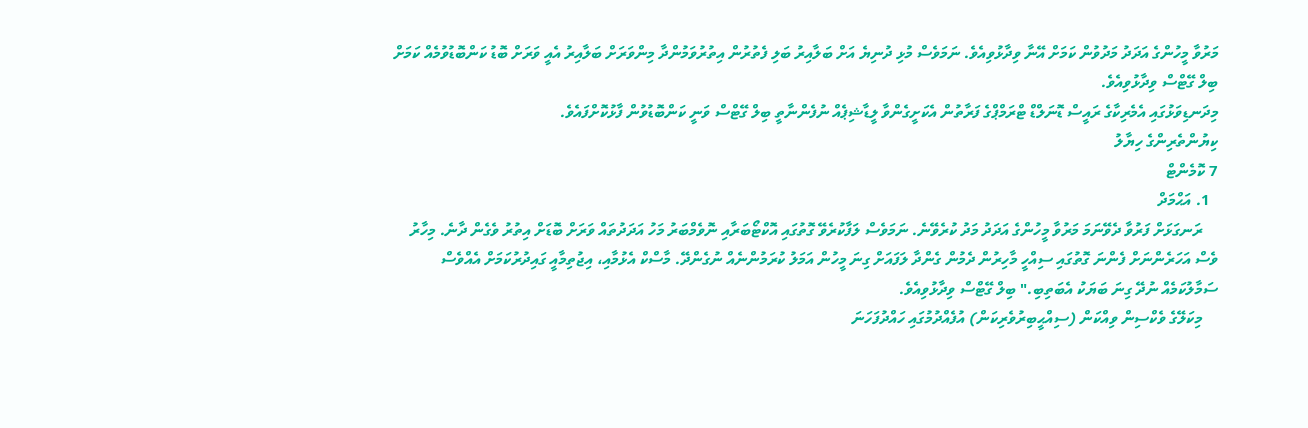މަރުވާ މީހުންގެ އަދަދު މަދުވުން ކަމަށް އޭނާ ވިދާޅުވިއެވެ. ނަމަވެސް މުޅި ދުނިޔެ އަށް ބަލާއިރު ބަލި ފެތުރުން އިތުރުވަމުންދާ މިންވަރަށް ބަލާއިރު އެއީ ވަރަށް ބޮޑު ކަންބޮޑުވުމެއް ކަމަށް ބިލް ގޭޓްސް ވިދާޅުވިއެވެ.
މިދަނޑިވަޅުގައި އެމެރިކާގެ ރައީސް ޑޮނަލްޑް ޓްރަމްޕްގެ ފަރާތުން އެކަށީގެންވާ ލީޑާޝިޕެއް ނުފެންނާތީ ބިލް ގޭޓްސް ވަނީ ކަންބޮޑުވުން ފާޅުކޮށްފައެވެ.
ކިޔުންތެރިންގެ ހިޔާލު
7 ކޮމެންޓް
  1. އަޙްމަދް
    ރަނގަޅަށް ފަރުވާ ދެވޭނަމަ މަރުވާ މީހުންގެ އަދަދު މަދު ކުރެވޭނެ. ނަމަވެސް ލަފާކުރެވޭ ގޮތުގައި އޮކްޓޯބަރާއި ނޮވެމްބަރު މަހު އަދަދުތައް ވަރަށް ބޮޑަށް އިތުރު ވެގެން ދާނެ. މިހާރު ވެސް އަހަރެންނަށް ފެންނަ ގޮތުގައި ސިއްހީ މާހިރުން ދެމުން ގެންދާ ލަފައަށް ގިނަ މީހުން އަމަލު ކުރަމުންނެއް ނުގެންދޭ. މާސްކް އެޅުމާއި، އިޖުތިމާއީ ގައިދުރުކަމަށް އެއްވެސް ސަމާލުކަމެއް ނުދޭ ގިނަ ބަޔަކު އެބަތިބި." ބިލް ގޭޓްސް ވިދާޅުވިއެވެ.
    މިކަލޭގެ ވެކްސިން ވިއްކަން (ސިއްޙީބިރުވެރިކަން) އުފެއްދުމުގައި ހައްދުފަހަނަ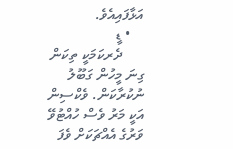އަޅާފައިއެވެ.
    • ޑީ
      ދެރކަމަކީ ތިކަން ގިނަ މީހުން ގަބޫލު ނުކުރާކަން. ވެކްސިން އަކީ މަރު ވެސް ހުއްޓުވޭ ވަރުގެ އެއްޗަކަށް ވެފަ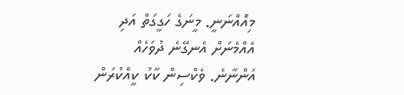މިއޮއްނަނީ. މީނަގެ ހަގީގަތް އަދި އެއްމެނަށް އެނގޭނެ ދުވަހެއް އަންނާނެ. ވެކްސިން ކާކު ކީއްކުރަން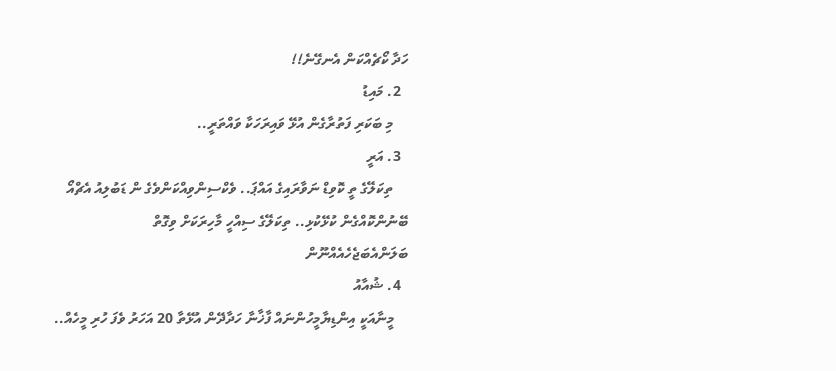ހަދާ ކޯޗެއްކަން އެނގޭނެ!!
  2. މައިޑު
    މި ބަކަރި ފަތުރާގެން އުޅޭ ވައިރަހަކާ ވައްތަރީ..
  3. އަރީ
    ތިކަލޭގެ ތީ ކޮވިޑް ނަވާރައިގެ އައްޕަ.. ވެކްސިންވިއްކަންވެގެ ން ޑަބުލިއު އެޗްއޯ ބޭނުންކޮއްގެން ކުޅޭކުޅި.. ތިކަލޭގެ ސިއްހީ މާހިރަކަށް ވިގޮތް ބަލަންއެބަޖެހެއެއްނޫން
  4. ޝުއާއު
    މީނާއަކީ އިންޑިޔާމީހުންނައް ފާޚާނާ ހަދާދޭން އުޅޭތާ 20 އަހަރު ވެފަ ހުރި މީހެއް..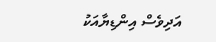އަދިވެސް އިންޑިޔާއަކު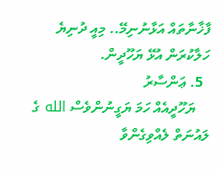ފާޚާނާތައް އަޅާނުނިމޭ.. މިއީ ދުނިޔެ ހަލާކުރަން އުޅޭ ޔަހޫދީން.
  5. ޢަންސާރު
    ޔަހޫދީއެއް ހަމަ ޔަގީނުންވެސް الله ގެ ލައުނަތް ލެއްވިގެންވާ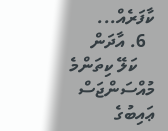ކާފަރެއް...
  6. އާދަން
    ކަލޭ ކިތަންމެ މުއްސަންޖަސް ޢައިބުގެ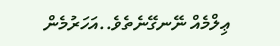ޢިލްމެއް ނޭނގޭނެތެވެ..އަހަރުމެން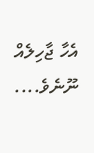އެހާ ޖާހިލެއް ނޫނެވެ....